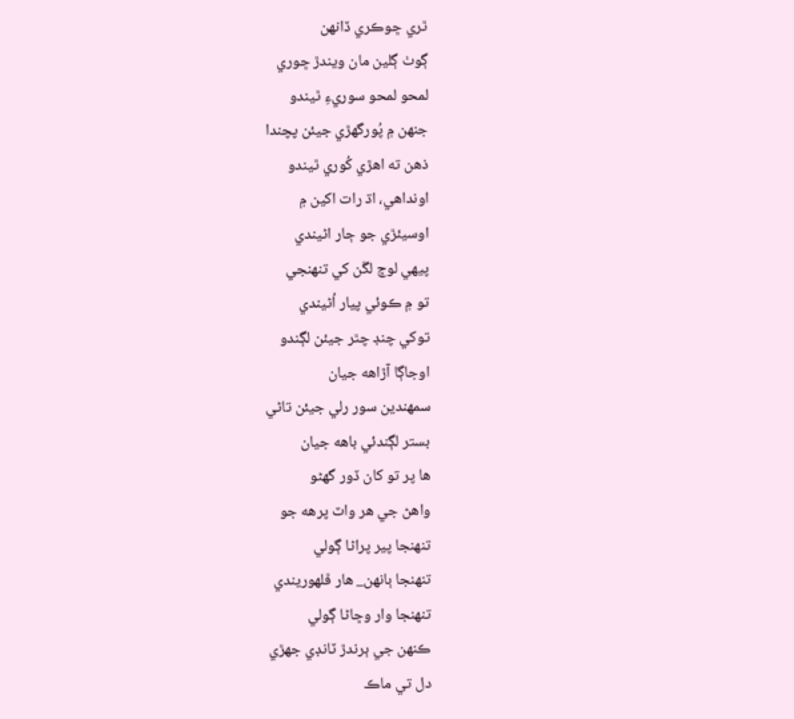ٿري ڇوڪري ڏانهن
ڳوٺ ڳلين مان ويندڙ ڇوري
لمحو لمحو سوريءِ ٿيندو
جنهن ۾ پُورگهڙي جيئن پچندا
ذهن ته اهڙي کُوري ٿيندو
اونداهي، اڌ رات اکين ۾
اوسيئڙي جو ڄار اڻيندي
پيهي لوڇ لڱن کي تنهنجي
تو ۾ ڪوئي پيار اُڻيندي
توکي چنڊ چٿر جيئن لڳندو
اوجاڳا آڙاهه جيان
سمهندين سور رلي جيئن تاڻي
بستر لڳندئي باهه جيان
ها پر تو کان ڏور گهڻو
واهڻ جي هر واٽ پرهه جو
تنهنجا پير پراڻا ڳولي
تنهنجا ٻانهن_ هار ڦلهوريندي
تنهنجا وار وڇاڻا ڳولي
ڪنهن جي ٻرندڙ ٽانڊي جهڙي
دل تي ماڪ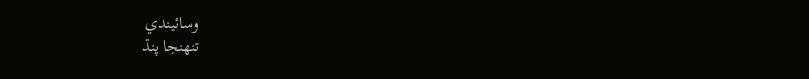وسائيندي
تنهنجا پنڌ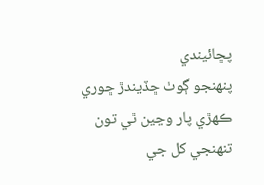پڇائيندي
پنهنجو ڳوٺ ڇڏيندڙ ڇوري
ڪهڙي پار وڃين ٿي تون
تنهنجي کل جي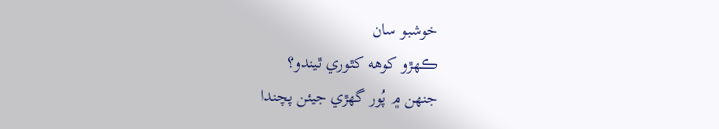خوشبو سان
ڪهڙو کوهه کٿوري ٿيندو؟
جنهن ۾ پُور گهڙي جيئن پچندا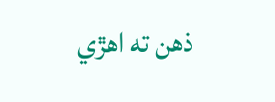ذهن ته اهڙي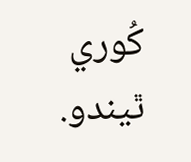کُوري ٿيندو.